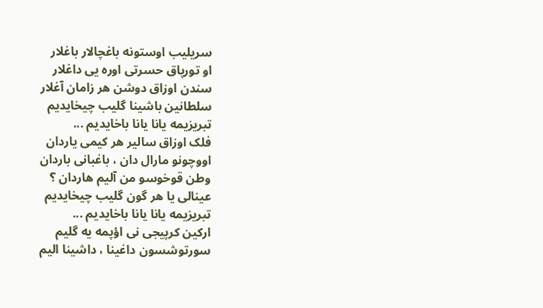سریلیب اوستونه باغچالار باغلار
او تورپاق حسرتى اوره یى داغلار
سندن اوزاق دوشن هر زامان آغلار
سلطانین باشینا گلیب چیخایدیم
تبریزیمه یانا یانا باخایدیم ...
فلک اوزاق سالیر هر کیمى یاردان
اووچونو مارال دان ، باغبانى باردان
وطن قوخوسو من آلیم هاردان ؟
عینالى یا هر گون گلیب چیخایدیم
تبریزیمه یانا یانا باخایدیم ...
ارکین کرپیجى نى اؤپمه یه گلیم
سورتوشسون داغینا ، داشینا الیم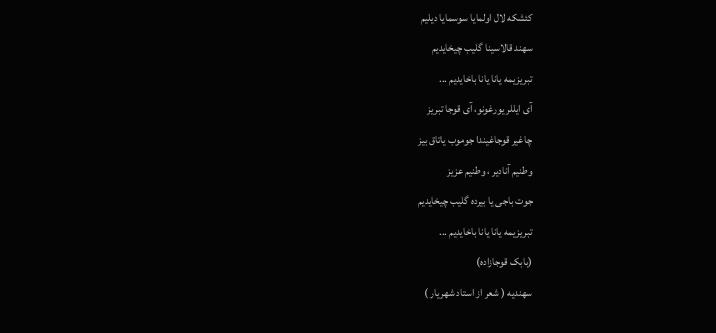کئشکه لال اولمایا سوسمایا دیلیم
سهند قالاسینا گلیب چیخایدیم
تبریزیمه یانا یانا باخایدیم ...
آى ایللر یورغونو، آى قوجا تبریز
چاغیر قوجاغیندا جوموب یاتاق بیز
وطنیم آنادیر ، وطنیم عزیز
جوت باجى یا بیرده گلیب چیخایدیم
تبریزیمه یانا یانا باخایدیم ...
(بابک قوجازاده)
سهندیه ( شعر از استاد شهریار )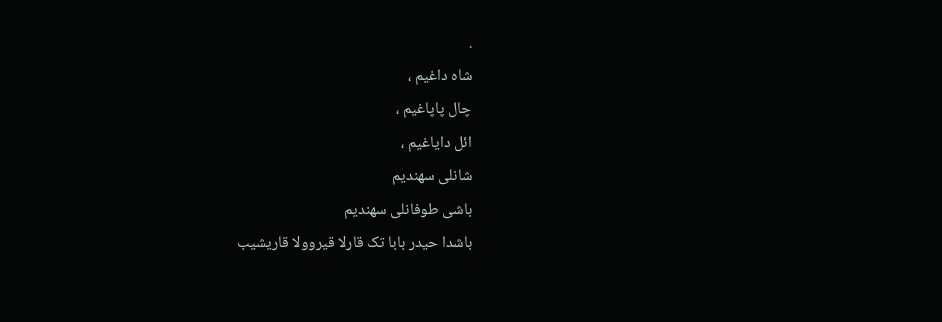.
شاه داغیم ،
چال پاپاغیم ،
ائل دایاغیم ،
شانلی سهندیم
باشی طوفانلی سهندیم
باشدا حیدر بابا تک قارلا قیروولا قاریشیب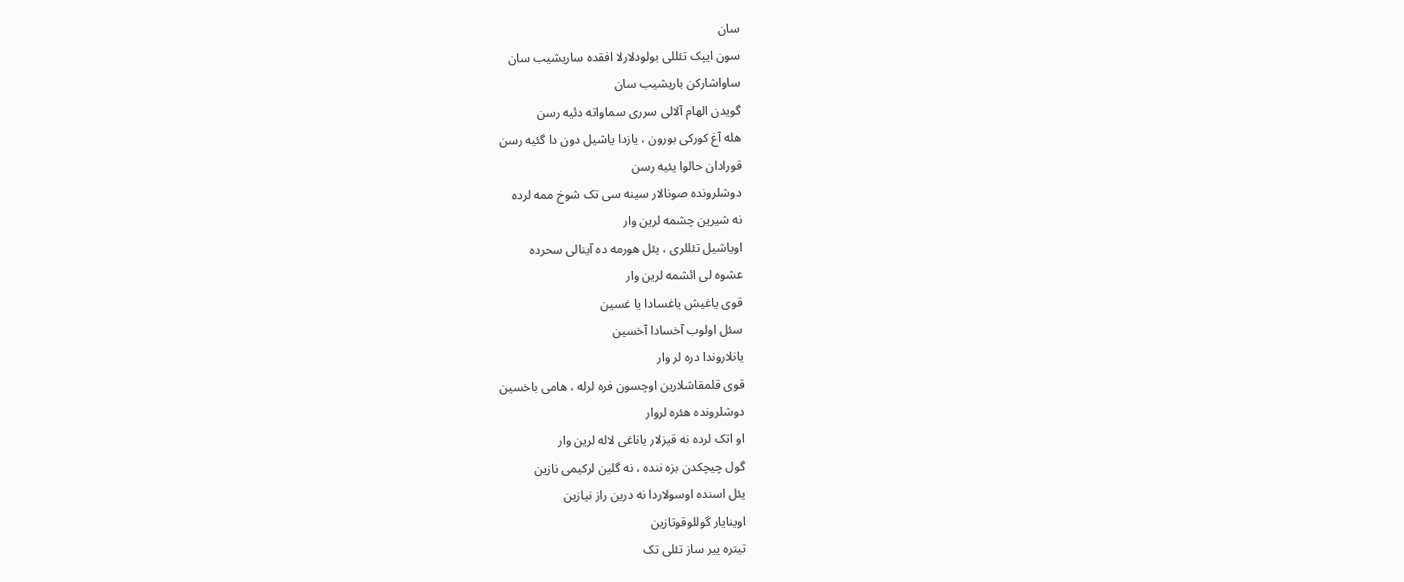سان
سون ایپک تئللی بولودلارلا افقده ساریشیب سان
ساواشارکن باریشیب سان
گویدن الهام آلالی سرری سماواته دئیه رسن
هله آغ کورکی بورون ، یازدا یاشیل دون دا گئیه رسن
قورادان حالوا یئیه رسن
دوشلرونده صونالار سینه سی تک شوخ ممه لرده
نه شیرین چشمه لرین وار
اویاشیل تئللری ، یئل هورمه ده آینالی سحرده
عشوه لی ائشمه لرین وار
قوی یاغیش یاغسادا یا غسین
سئل اولوب آخسادا آخسین
یانلاروندا دره لر وار
قوی قلمقاشلارین اوچسون فره لرله ، هامی باخسین
دوشلرونده هئره لروار
او اتک لرده نه قیزلار یاناغی لاله لرین وار
گول چیچکدن بزه ننده ، نه گلین لرکیمی نازین
یئل اسنده اوسولاردا نه درین راز نیازین
اوینایار گوللوقوتازین
تیتره ییر ساز تئلی تک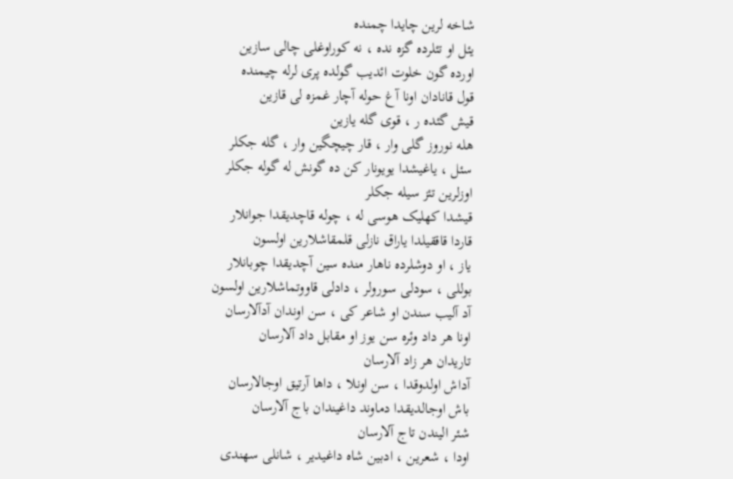شاخه لرین چایدا چمنده
یئل او تئلرده گزه نده ، نه کوراوغلی چالی سازین
اورده گون خلوت ائدیب گولده پری لرله چیمنده
قول قانادان اونا آغ حوله آچار غمزه لی قازین
قیش گئده ر ، قوی گله یازین
هله نوروز گلی وار ، قار چیچگین وار ، گله جکلر
سئل ، یاغیشدا یویونار کن ده گونش له گوله جکلر
اوزلرین تئز سیله جکلر
قیشدا کهلیک هوسی له ، چوله قاچدیقدا جوانلار
قاردا قاققیلدا یاراق نازلی قلمقاشلارین اولسون
یاز ، او دوشلرده ناهار منده سین آچدیقدا چوبانلار
بوللی ، سودلی سورولر ، دادلی قاووتماشلارین اولسون
آد آلیب سندن او شاعر کی ، سن اوندان آدآلارسان
اونا هر داد وئره سن یوز او مقابل داد آلارسان
تاریدان هر زاد آلارسان
آداش اولدوقدا ، سن اونلا ، داها آرتیق اوجالارسان
باش اوجالدیقدا دماوند داغیندان باج آلارسان
شئر الیندن تاج آلارسان
اودا ، شعرین ، ادبین شاه داغیدیر ، شانلی سهندی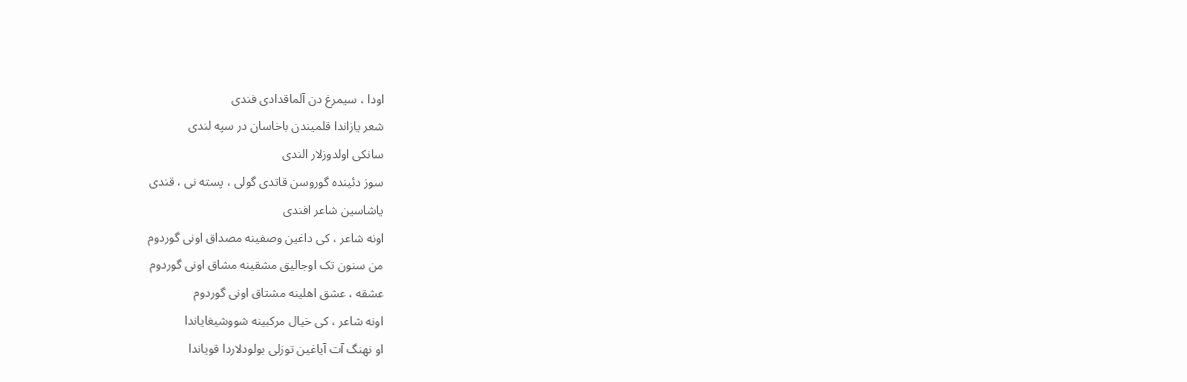اودا ، سیمرغ دن آلماقدادی فندی
شعر یازاندا قلمیندن باخاسان در سپه لندی
سانکی اولدوزلار الندی
سوز دئینده گوروسن قاتدی گولی ، پسته نی ، قندی
یاشاسین شاعر افندی
اونه شاعر ، کی داغین وصفینه مصداق اونی گوردوم
من سنون تک اوجالیق مشقینه مشاق اونی گوردوم
عشقه ، عشق اهلینه مشتاق اونی گوردوم
اونه شاعر ، کی خیال مرکبینه شووشیغایاندا
او نهنگ آت آیاغین توزلی بولودلاردا قویاندا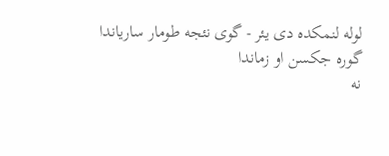لوله لنمکده دی یئر - گوی نئجه طومار ساریاندا
گوره جکسن او زماندا
نه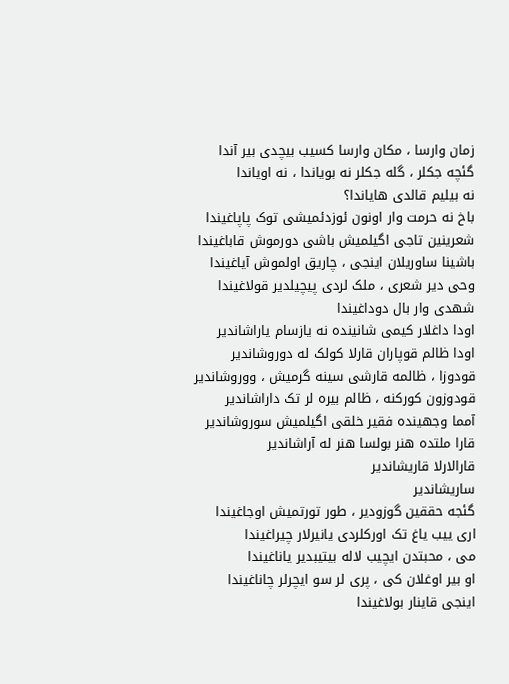زمان وارسا ، مکان وارسا کسیب بیچدی بیر آندا
گئچه جکلر ، گله جکلر نه بویاندا ، نه اویاندا
نه بیلیم قالدی هایاندا؟
باخ نه حرمت وار اونون ئوزدئمیشی توک پاپاغیندا
شعرینین تاجی اگیلمیش باشی دورموش قاباغیندا
باشینا ساوریلان اینجی ، چاریق اولموش آیاغیندا
وحی دیر شعری ، ملک لردی پیچیلدیر قولاغیندا
شهدی وار بال دوداغیندا
اودا داغلار کیمی شانینده نه یازسام یاراشاندیر
اودا ظالم قوپاران قارلا کولک له دوروشاندیر
قودوزا ، ظالمه قارشی سینه گرمیش ، ووروشاندیر
قودوزون کورکنه ، ظالم بیره لر تک داراشاندیر
آمما وجهینده فقیر خلقی اگیلمیش سوروشاندیر
قارا ملتده هنر بولسا هنر له آراشاندیر
قارالارلا قاریشاندیر
ساریشاندیر
گئجه حققین گوزودیر ، طور تورتمیش اوجاغیندا
اری ییب یاغ تک اورکلردی یانیرلار چیراغیندا
می ، محبتدن ایچیب لاله بیتیبدیر یاناغیندا
او بیر اوغلان کی ، پری لر سو ایچرلر چاناغیندا
اینجی قاینار بولاغیندا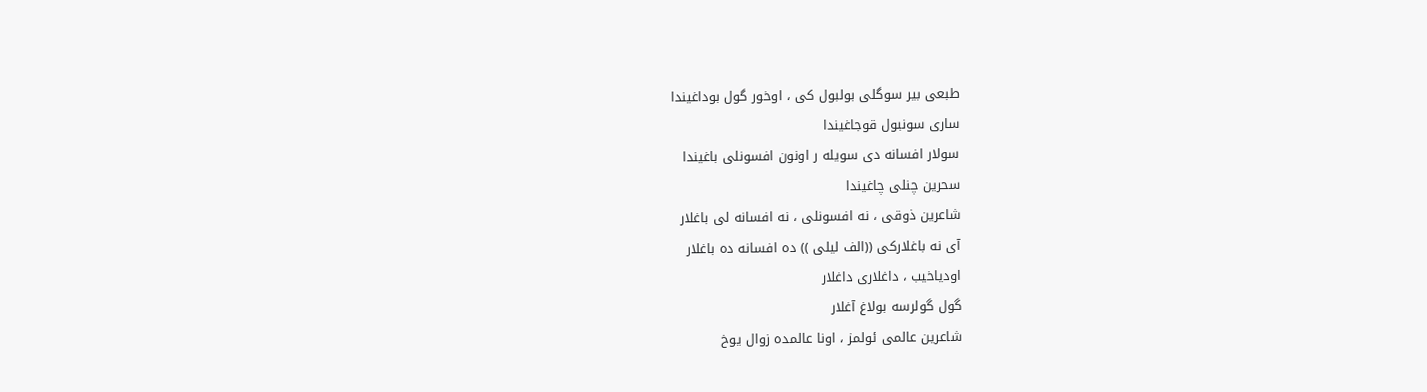طبعی بیر سوگلی بولبول کی ، اوخور گول بوداغیندا
ساری سونبول قوجاغیندا
سولار افسانه دی سویله ر اونون افسونلی باغیندا
سحرین چنلی چاغیندا
شاعرین ذوقی ، نه افسونلی ، نه افسانه لی باغلار
آی نه باغلارکی ((الف لیلی )) ده افسانه ده باغلار
اودیاخیب ، داغلاری داغلار
گول گولرسه بولاغ آغلار
شاعرین عالمی ئولمز ، اونا عالمده زوال یوخ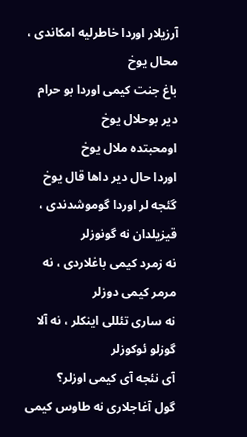آرزیلار اوردا خاطرلیه امکاندی ، محال یوخ
باغ جنت کیمی اوردا بو حرام دیر بوحلال یوخ
اومحبتده ملال یوخ
اوردا حال دیر داها قال یوخ
گئجه لر اوردا گوموشدندی ، قیزیلدان نه گونوزلر
نه زمرد کیمی باغلاردی ، نه مرمر کیمی دوزلر
نه ساری تئللی اینکلر ، نه آلا گوزلو ئوکوزلر
آی نئجه آی کیمی اوزلر؟
گول آغاجلاری نه طاوس کیمی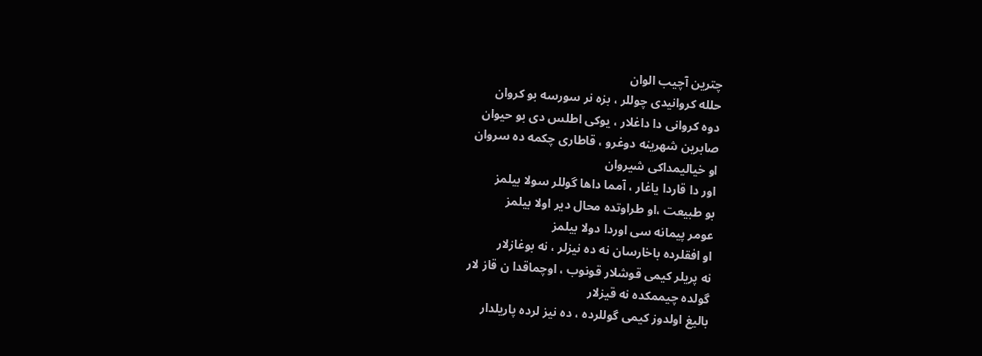چترین آچیب الوان
حلله کروانیدی چوللر ، بزه نر سورسه بو کروان
دوه کروانی دا داغلار ، یوکی اطلس دی بو حیوان
صابرین شهرینه دوغرو ، قاطاری چکمه ده سروان
او خیالیمداکی شیروان
اور دا قاردا یاغار ، آمما داها گوللر سولا بیلمز
بو طبیعت ،او طراوتده محال دیر اولا بیلمز
عومر پیمانه سی اوردا دولا بیلمز
او افقلرده باخارسان نه ده نیزلر ، نه بوغازلار
نه پریلر کیمی قوشلار قونوب ، اوچماقدا ن قاز لار
گولده چیممکده نه قیزلار
بالیغ اولدوز کیمی گوللرده ، ده نیز لرده پاریلدار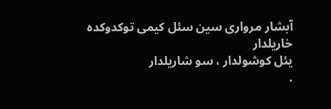آبشار مرواری سین سئل کیمی توکدوکده خاریلدار
یئل کوشولدار ، سو شاریلدار
.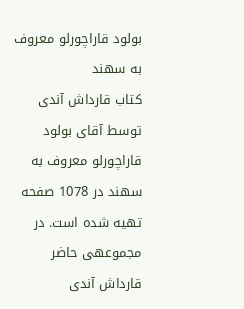بولود قاراچورلو معروف به سهند
کتاب قارداش آندی توسط آقای بولود قاراچورلو معروف به سهند در 1078 صفحه تهیه شده است. در مجموعهی حاضر قارداش آندی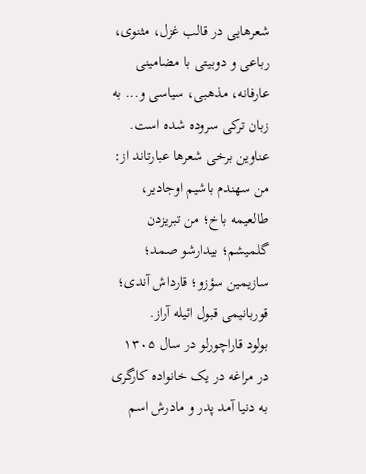شعرهایی در قالب غزل، مثنوی، رباعی و دوبیتی با مضامینی عارفانه، مذهبی، سیاسی و... به زبان ترکی سروده شده است. عناوین برخی شعرها عبارتاند از: من سهندم باشیم اوجادیر، طالعیمه باخ؛ من تبریزدن گلمیشم؛ بیدارشو صمد؛ سازیمین سؤزو؛ قارداش آندی؛ قوربانیمی قبول ائیله آراز.
بولود قاراچورلو در سال ۱۳۰۵ در مراغه در یک خانواده کارگری به دنیا آمد پدر و مادرش اسم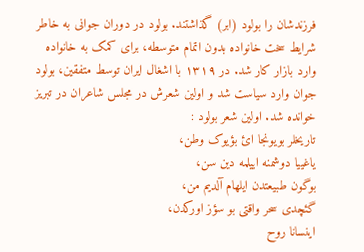فرزندشان را بولود (ابر) گذاشتند. بولود در دوران جوانی به خاطر شرایط سخت خانواده بدون اتمام متوسطه، برای کمک به خانواده وارد بازار کار شد. در ۱۳۱۹ با اشغال ایران توسط متفقین، بولود جوان وارد سیاست شد و اولین شعرش در مجلس شاعران در تبریز خوانده شد. اولین شعر بولود :
تاریخلر بویونجا ائ بؤیوک وطن،
یاغییا دوشمنه اییلمه دین سن،
بوگون طبیعتدن ایلهام آلدیم من،
گئچدی سحر واقتی بو سؤز اورکدن،
اینسانا روح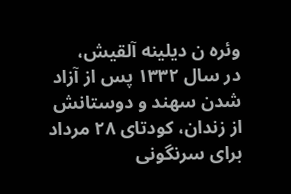وئره ن دیلینه آلقیش،
در سال ۱۳۳۲ پس از آزاد شدن سهند و دوستانش از زندان، کودتای ۲۸ مرداد برای سرنگونی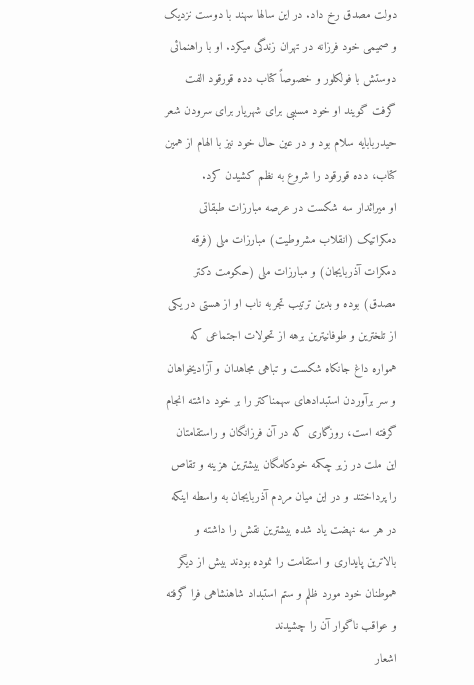دولت مصدق رخ داد. در این سالها سهند با دوست نزدیک و صمیمی خود فرزانه در تهران زندگی میکرد. او با راهنمائی دوستش با فولکلور و خصوصاً کتاب دده قورقود الفت گرفت گویند او خود مسببی برای شهریار برای سرودن شعر حیدربابایه سلام بود و در عین حال خود نیز با الهام از همین کتاب، دده قورقود را شروع به نظم کشیدن کرد.
او میراثدار سه شکست در عرصه مبارزات طبقاتی دمکراتیک (انقلاب مشروطیت) مبارزات ملی (فرقه دمکرات آذربایجان) و مبارزات ملی (حکومت دکتر مصدق) بوده و بدین ترتیب تجربه ناب او از هستی در یکی از تلخترین و طوفانیترین برهه از تحولات اجتماعی که همواره داغ جانکاه شکست و تباهی مجاهدان و آزادیخواهان و سر برآوردن استبدادهای سهمناکتر را بر خود داشته انجام گرفته است، روزگاری که در آن فرزانگان و راستقامتان این ملت در زیر چکمه خودکامگان بیشترین هزینه و تقاص را پرداختند و در این میان مردم آذربایجان به واسطه اینکه در هر سه نهضت یاد شده بیشترین نقش را داشته و بالاترین پایداری و استقامت را نموده بودند بیش از دیگر هموطنان خود مورد ظلم و ستم استبداد شاهنشاهی فرا گرفته و عواقب ناگوار آن را چشیدند
اشعار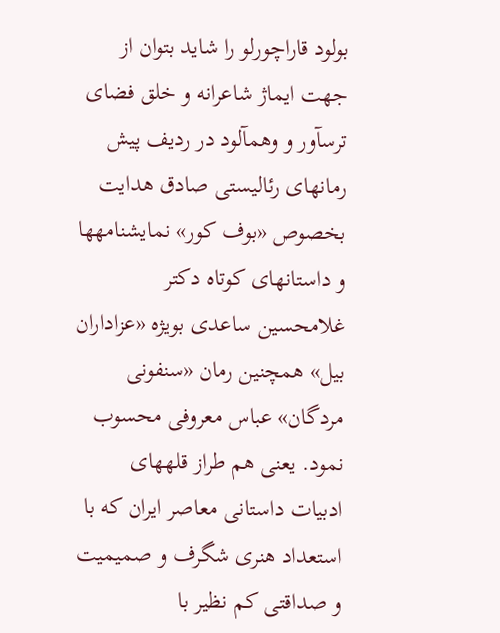بولود قاراچورلو را شاید بتوان از جهت ایماژ شاعرانه و خلق فضای ترسآور و وهمآلود در ردیف پیش رمانهای رئالیستی صادق هدایت بخصوص «بوف کور» نمایشنامهها و داستانهای کوتاه دکتر غلامحسین ساعدی بویژه «عزاداران بیل» همچنین رمان «سنفونی مردگان» عباس معروفی محسوب نمود. یعنی هم طراز قلههای ادبیات داستانی معاصر ایران که با استعداد هنری شگرف و صمیمیت و صداقتی کم نظیر با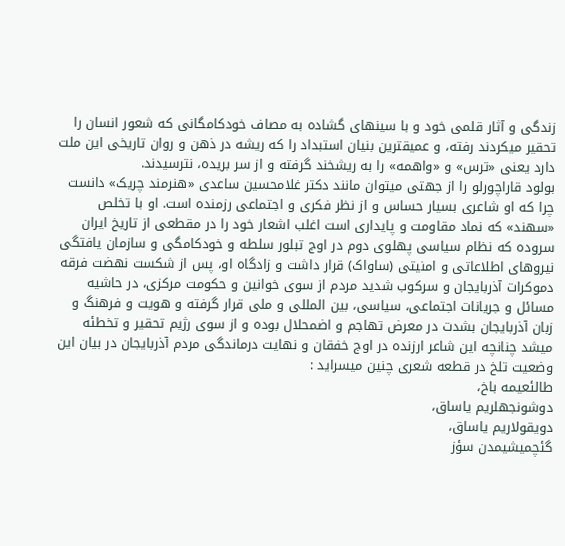زندگی و آثار قلمی خود و با سینهای گشاده به مصاف خودکامگانی که شعور انسان را تحقیر میکردند رفته، و عمیقترین بنیان استبداد را که ریشه در ذهن و روان تاریخی این ملت دارد یعنی «ترس» و «واهمه» را به ریشخند گرفته و از سر بریده، نترسیدند.
بولود قاراچورلو را از جهتی میتوان مانند دکتر غلامحسین ساعدی «هنرمند چریک» دانست چرا که او شاعری بسیار حساس و از نظر فکری و اجتماعی رزمنده است. او با تخلص «سهند» که نماد مقاومت و پایداری است اغلب اشعار خود را در مقطعی از تاریخ ایران سروده که نظام سیاسی پهلوی دوم در اوج تبلور سلطه و خودکامگی و سازمان یافتگی نیروهای اطلاعاتی و امنیتی (ساواک) قرار داشت و زادگاه او، پس از شکست نهضت فرقه دموکرات آذربایجان و سرکوب شدید مردم از سوی خوانین و حکومت مرکزی، در حاشیه مسائل و جریانات اجتماعی، سیاسی، بین المللی و ملی قرار گرفته و هویت و فرهنگ و زبان آذربایجان بشدت در معرض تهاجم و اضمحلال بوده و از سوی رژیم تحقیر و تخطئه میشد چنانچه این شاعر ارزنده در اوج خفقان و نهایت درماندگی مردم آذربایجان در بیان این وضعیت تلخ در قطعه شعری چنین میسراید :
طالئعیمه باخ،
دوشونجهلریم یاساق،
دویقولاریم یاساق،
گئچمیشیمدن سؤز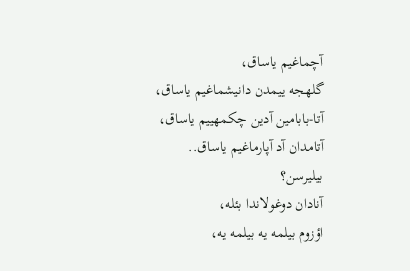آچماغیم یاساق،
گلهجه ییمدن دانیشماغیم یاساق،
آتا-بابامین آدین چکمهییم یاساق،
آتامدان آد آپارماغیم یاساق..
بیلیرسن؟
آنادان دوغولاندا بئله،
اؤزوم بیلمه یه بیلمه یه،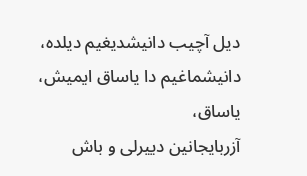دیل آچیب دانیشدیغیم دیلده،
دانیشماغیم دا یاساق ایمیش، یاساق،
آزربایجانین دییرلی و باش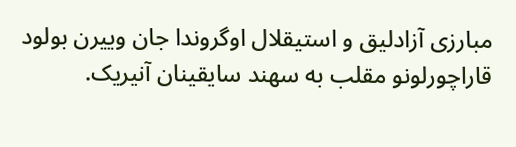مبارزی آزادلیق و استیقلال اوگروندا جان وییرن بولود قاراچورلونو مقلب به سهند سایقینان آنیریک.